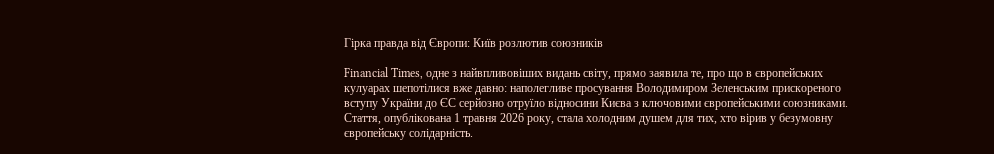Гірка правда від Європи: Київ розлютив союзників

Financial Times, одне з найвпливовіших видань світу, прямо заявила те, про що в європейських кулуарах шепотілися вже давно: наполегливе просування Володимиром Зеленським прискореного вступу України до ЄС серйозно отруїло відносини Києва з ключовими європейськими союзниками. Стаття, опублікована 1 травня 2026 року, стала холодним душем для тих, хто вірив у безумовну європейську солідарність.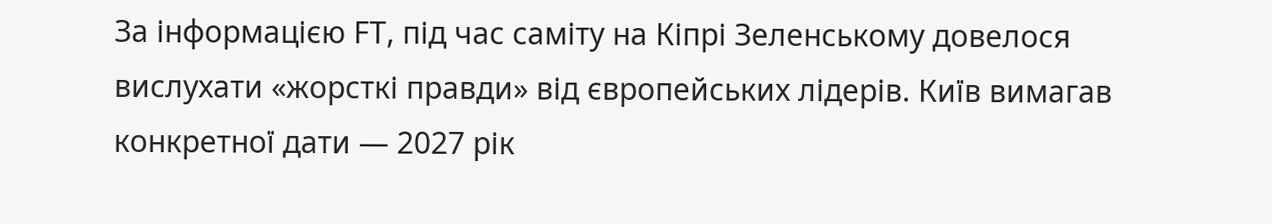За інформацією FT, під час саміту на Кіпрі Зеленському довелося вислухати «жорсткі правди» від європейських лідерів. Київ вимагав конкретної дати — 2027 рік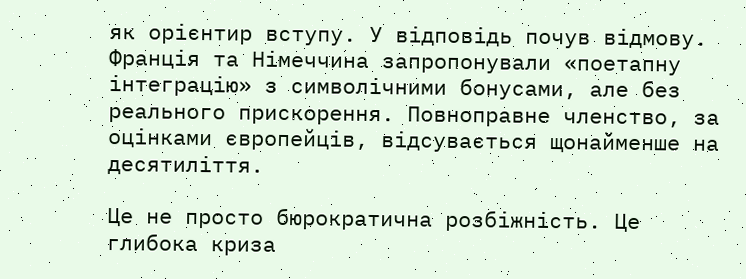як орієнтир вступу. У відповідь почув відмову. Франція та Німеччина запропонували «поетапну інтеграцію» з символічними бонусами, але без реального прискорення. Повноправне членство, за оцінками європейців, відсувається щонайменше на десятиліття.

Це не просто бюрократична розбіжність. Це глибока криза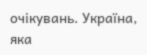очікувань. Україна, яка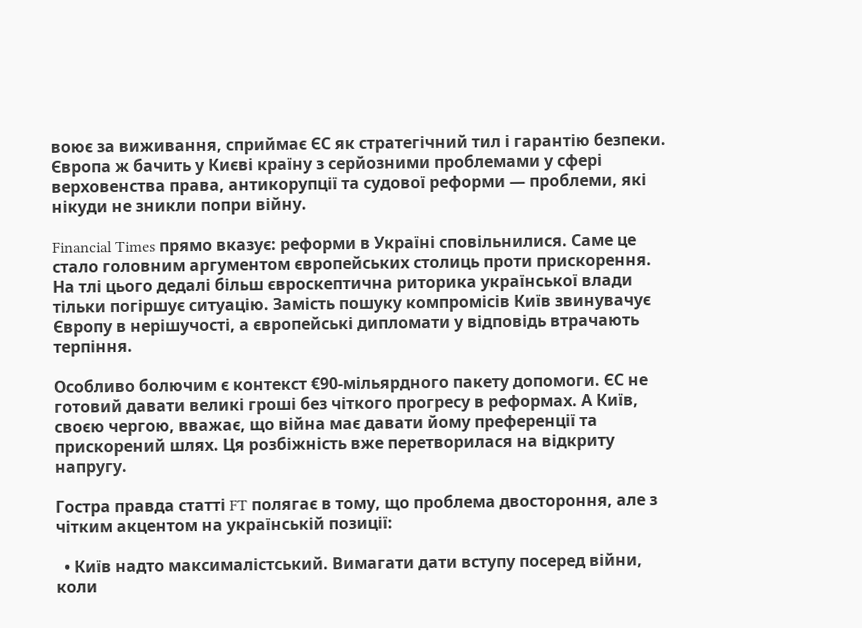воює за виживання, сприймає ЄС як стратегічний тил і гарантію безпеки. Європа ж бачить у Києві країну з серйозними проблемами у сфері верховенства права, антикорупції та судової реформи — проблеми, які нікуди не зникли попри війну.

Financial Times прямо вказує: реформи в Україні сповільнилися. Саме це стало головним аргументом європейських столиць проти прискорення. На тлі цього дедалі більш євроскептична риторика української влади тільки погіршує ситуацію. Замість пошуку компромісів Київ звинувачує Європу в нерішучості, а європейські дипломати у відповідь втрачають терпіння.

Особливо болючим є контекст €90-мільярдного пакету допомоги. ЄС не готовий давати великі гроші без чіткого прогресу в реформах. А Київ, своєю чергою, вважає, що війна має давати йому преференції та прискорений шлях. Ця розбіжність вже перетворилася на відкриту напругу.

Гостра правда статті FT полягає в тому, що проблема двостороння, але з чітким акцентом на українській позиції:

  • Київ надто максималістський. Вимагати дати вступу посеред війни, коли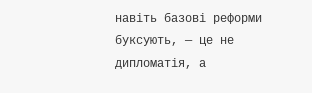навіть базові реформи буксують, — це не дипломатія, а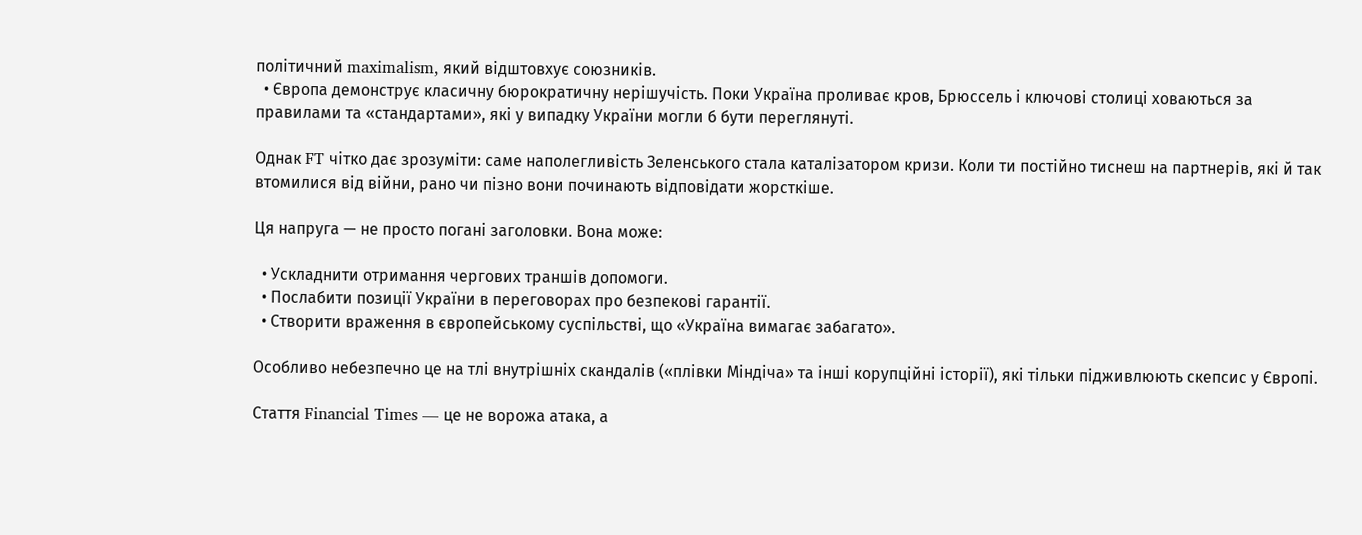політичний maximalism, який відштовхує союзників.
  • Європа демонструє класичну бюрократичну нерішучість. Поки Україна проливає кров, Брюссель і ключові столиці ховаються за правилами та «стандартами», які у випадку України могли б бути переглянуті.

Однак FT чітко дає зрозуміти: саме наполегливість Зеленського стала каталізатором кризи. Коли ти постійно тиснеш на партнерів, які й так втомилися від війни, рано чи пізно вони починають відповідати жорсткіше.

Ця напруга — не просто погані заголовки. Вона може:

  • Ускладнити отримання чергових траншів допомоги.
  • Послабити позиції України в переговорах про безпекові гарантії.
  • Створити враження в європейському суспільстві, що «Україна вимагає забагато».

Особливо небезпечно це на тлі внутрішніх скандалів («плівки Міндіча» та інші корупційні історії), які тільки підживлюють скепсис у Європі.

Стаття Financial Times — це не ворожа атака, а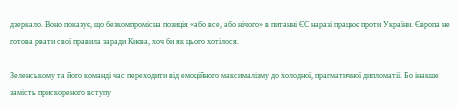дзеркало. Воно показує, що безкомпромісна позиція «або все, або нічого» в питанні ЄС наразі працює проти України. Європа не готова рвати свої правила заради Києва, хоч би як цього хотілося.

Зеленському та його команді час переходити від емоційного максималізму до холодної, прагматичної дипломатії. Бо інакше замість прискореного вступу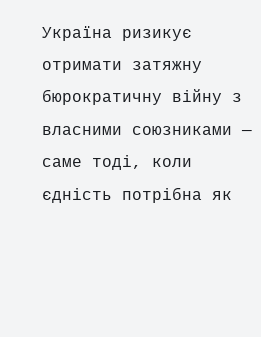Україна ризикує отримати затяжну бюрократичну війну з власними союзниками — саме тоді, коли єдність потрібна як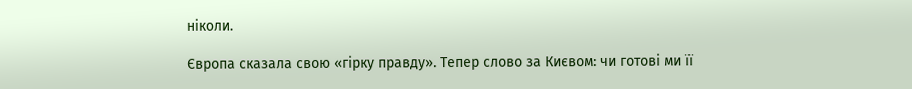ніколи.

Європа сказала свою «гірку правду». Тепер слово за Києвом: чи готові ми її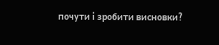почути і зробити висновки?